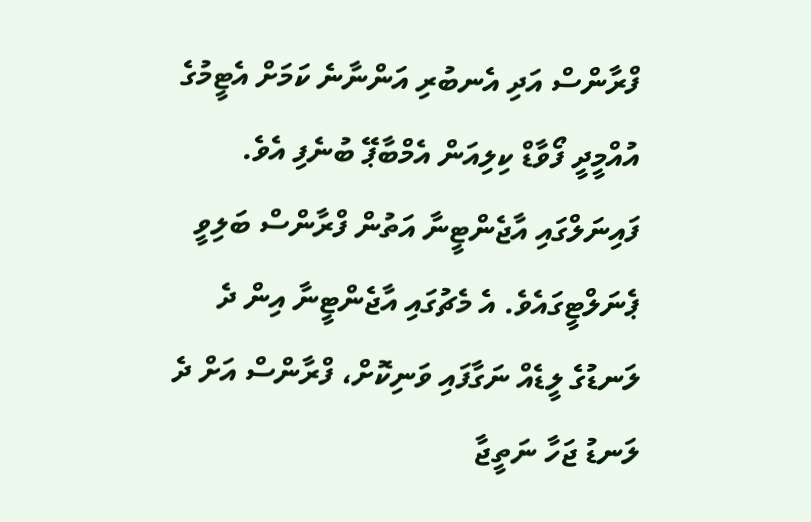ފްރާންސް އަދި އެނބުރި އަންނާނެ ކަމަށް އެޓީމުގެ އުއްމީދީ ފޯވާޑް ކިލިއަން އެމްބާޕޭ ބުނެފި އެވެ.
ފައިނަލްގައި އާޖެންޓީނާ އަތުން ފްރާންސް ބަލިވީ ޕެނަލްޓީގައެވެ. އެ މެޗުގައި އާޖެންޓީނާ އިން ދެ ލަނޑުގެ ލީޑެއް ނަގާފައި ވަނިކޮށް، ފްރާންސް އަށް ދެ ލަނޑު ޖަހާ ނަތީޖާ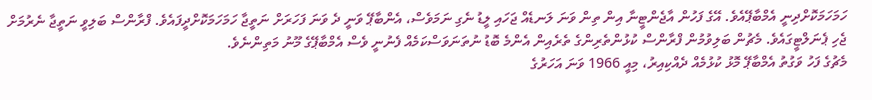ހަމަހަމަކޮށްދިނީ އެމްބާޕޭއެވެ. އޭގެ ފަހުން އާޖެންޓީނާ އިން ތިން ވަނަ ލަނޑެއް ޖަހައި ލީޑު ނެގި ނަމަވެސް، އެންބާޕޭ ވަނީ ދެ ވަނަ ފަހަރަށް ނަތީޖާ ހަމަހަމަކޮށްދީފައެވެ. ފްރާންސް ބަލިވީ ނަތީޖާ ނެރުމަށް ޖެހި ޕެނަލްޓީގައެވެ. މެޗުން ބަލިވުމުން ފްރާންސް ކުޅުންތެރިންގެ ތެރެއިން އެންމެ ބޮޑު ނުތަނަވަސްކަމެއް ފެނުނީ ވެސް އެމްބާޕޭގެ މޫނު މަތިންނެވެ.
މެޗުގެ ފަހު ވަގުތު އެމްބާޕޭ މޮޅު ކުޅުމެއް ދެއްކިއިރު، މިއީ 1966 ވަނަ އަހަރުގެ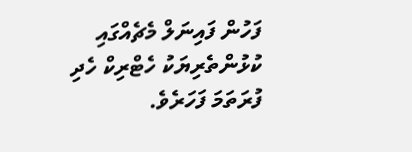ފަހުން ފައިނަލް މެޗެއްގައި ކުޅުންތެރިޔަކު ހެޓްރިކް ހެދި ފުރަތަމަ ފަހަރެވެ.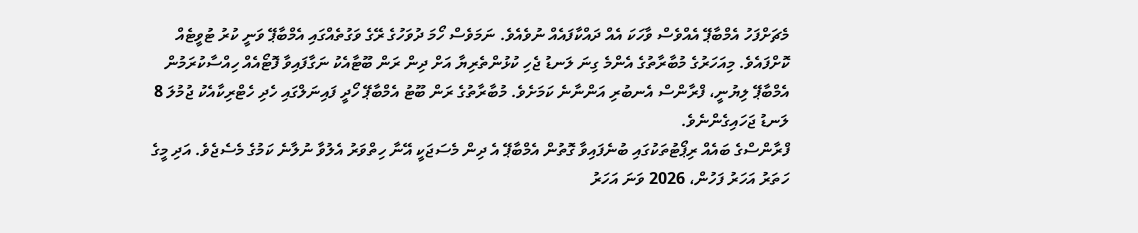މެޗަށްފަހު އެމްބާޕޭ އެއްވެސް ވާހަކަ އެއް ދައްކާފައެއް ނުވެއެވެ. ނަމަވެސް ހޯމަ ދުވަހުގެ ރޭގެ ވަގުތެއްގައި އެމްބާޕޭ ވަނީ ކުރު ޓުވީޓެއް ކޮށްފައެވެ. މިއަހަރުގެ މުބާރާތުގެ އެންމެ ގިނަ ލަނޑު ޖެހި ކުޅުންތެރިޔާ އަށް ދިން ރަން ބޫޓާއެކު ނަގާފައިވާ ފޮޓޯއެއް ހިއްސާކުރަމުން އެމްބާޕޭ ލިޔުނީ، ފްރާންސް އެނބުރި އަންނާނެ ކަމަށެވެ. މުބާރާތުގެ ރަން ބޫޓު އެމްބާޕޭ ހޯދީ ފައިނަލްގައި ހެދި ހެޓްރިކާއެކު ޖުމުލަ 8 ލަނޑު ޖަހައިގެންނެވެ.
ފްރާންސްގެ ބައެއް ރިޕޯޓުތަކުގައި ބުނެފައިވާ ގޮތުން އެމްބާޕޭ އެ ދިން މެސަޖަކީ އޭނާ ހިތްވަރު އެލުވާ ނުލާނެ ކަމުގެ މެސެޖެވެ. އަދި މީގެ ހަތަރު އަހަރު ފަހުން، 2026 ވަނަ އަހަރު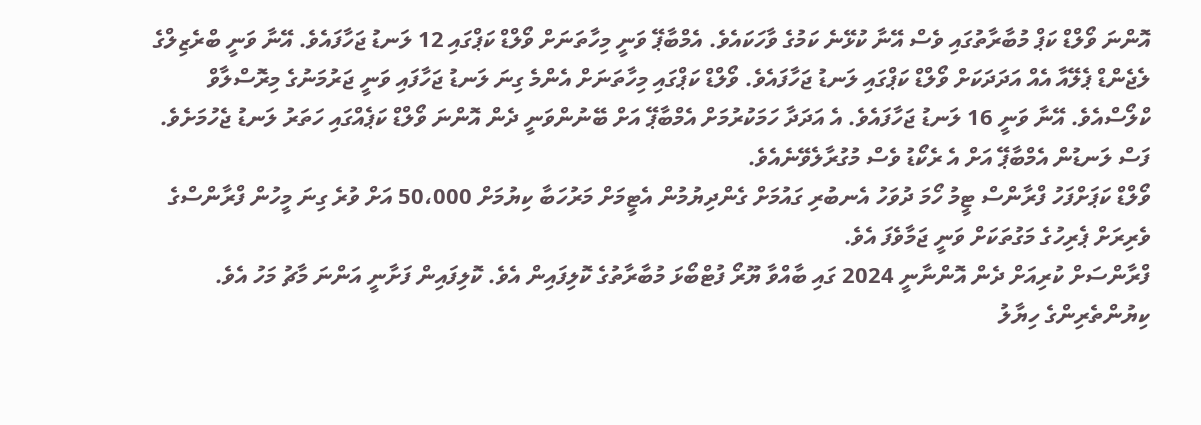އޮންނަ ވޯލްޑް ކަޕް މުބާރާތުގައި ވެސް އޭނާ ކުޅޭނެ ކަމުގެ ވާހަކައެވެ. އެމްބާޕޭ ވަނީ މިހާތަނަށް ވޯލްޑް ކަޕްގައި 12 ލަނޑު ޖަހާފައެވެ. އޭނާ ވަނީ ބްރެޒިލްގެ ލެޖެންޑް ޕެލޭއާ އެއް އަދަދަކަށް ވޯލްޑް ކަޕްގައި ލަނޑު ޖަހާފައެވެ. ވޯލްޑް ކަޕްގައި މިހާތަނަށް އެންމެ ގިނަ ލަނޑު ޖަހާފައި ވަނީ ޖަރުމަނުގެ މިރޮސްލާވް ކްލޯސްއެވެ. އޭނާ ވަނީ 16 ލަނޑު ޖަހާފައެވެ. އެ އަދަދާ ހަމަކުރުމަށް އެމްބާޕޭ އަށް ބޭނުންވަނީ ދެން އޮންނަ ވޯލްޑް ކަޕެއްގައި ހަތަރު ލަނޑު ޖެހުމަށެވެ. ފަސް ލަނޑުން އެމްބާޕޭ އަށް އެ ރެކޯޑު ވެސް މުގުރާލެވޭނެއެވެ.
ވޯލްޑް ކަޕަށްފަހު ފްރާންސް ޓީމު ހޯމަ ދުވަހު އެނބުރި ގައުމަށް ގެންދިޔުމުން އެޓީމަށް މަރުހަބާ ކިޔުމަށް 50،000 އަށް ވުރެ ގިނަ މީހުން ފްރާންސްގެ ވެރިރަށް ޕެރިހުގެ މަގުތަކަށް ވަނީ ޖަމާވެފަ އެވެ.
ފްރާންސަށް ކުރިއަށް ދެން އޮންނާނީ 2024 ގައި ބާއްވާ ޔޫރޯ ފުޓްބޯޅަ މުބާރާތުގެ ކޮލިފައިން އެވެ. ކޮލިފައިން ފަށާނީ އަންނަ މާޗު މަހު އެވެ.
ކިޔުންތެރިންގެ ހިޔާލު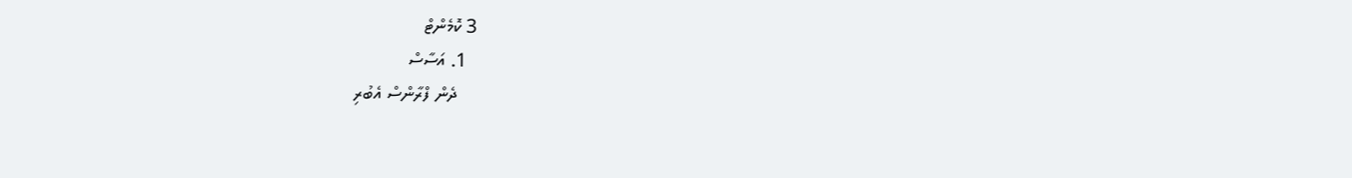3 ކޮމެންޓް
  1. އަސާސް
    ދެން ފްރާންސް އެބުރި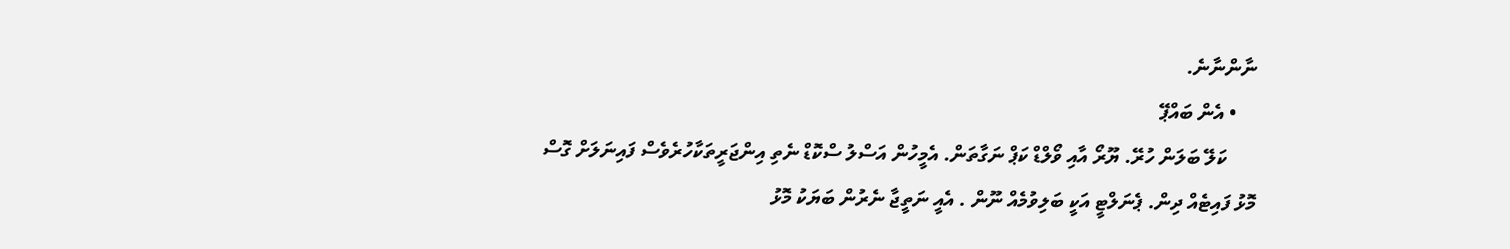ނާންނާނެ.
    • އެން ބައްޕޭ
      ކަލޭ ބަލަން ހުރޭ. ޔޫރޯ އާއި ވޯލްޑް ކަޕް ނަގާތަން. އެމީހުން އަސްލު ސްކޮޑް ނެތި އިންޖަރީތަކާހުރެވެސް ފައިނަލަށް ގޮސް މޮޅު ފައިޓެއް ދިން. ޕެނަލްޓީ އަކީ ބަލިވުމެއް ނޫން . އެއީ ނަތީޖާ ނެރުން ބަޔަކު މޮޅު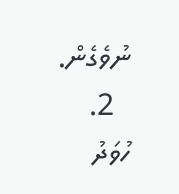ނުވެގެން.
  2. ހުވަދު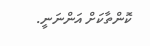ކޮންތާކަށް އަންނަނީ.